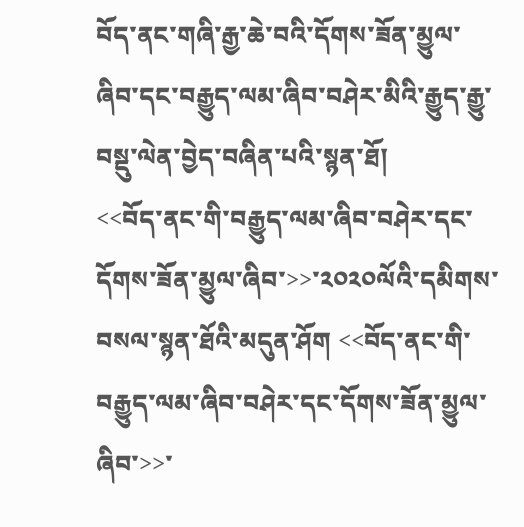བོད་ནང་གཞི་རྒྱ་ཆེ་བའི་དོགས་ཟོན་མྱུལ་ཞིབ་དང་བརྒྱུད་ལམ་ཞིབ་བཤེར་མིའི་རྒྱུད་རྒྱུ་བསྡུ་ལེན་བྱེད་བཞིན་པའི་སྙན་ཐོ།
<<བོད་ནང་གི་བརྒྱུད་ལམ་ཞིབ་བཤེར་དང་དོགས་ཟོན་མྱུལ་ཞིབ་>>་༢༠༢༠ལོའི་དམིགས་བསལ་སྙན་ཐོའི་མདུན་ཤོག <<བོད་ནང་གི་བརྒྱུད་ལམ་ཞིབ་བཤེར་དང་དོགས་ཟོན་མྱུལ་ཞིབ་>>་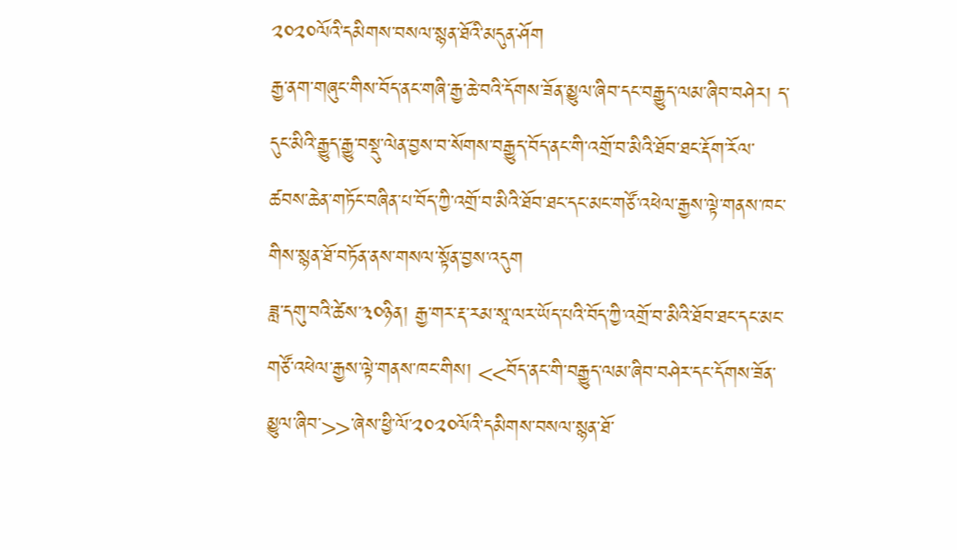༢༠༢༠ལོའི་དམིགས་བསལ་སྙན་ཐོའི་མདུན་ཤོག
རྒྱ་ནག་གཞུང་གིས་བོད་ནང་གཞི་རྒྱ་ཆེ་བའི་དོགས་ཟོན་མྱུལ་ཞིབ་དང་བརྒྱུད་ལམ་ཞིབ་བཤེར། ད་དུང་མིའི་རྒྱུད་རྒྱུ་བསྡུ་ལེན་བྱས་བ་སོགས་བརྒྱུད་བོད་ནང་གི་འགྲོ་བ་མིའི་ཐོབ་ཐང་རྡོག་རོལ་ཚབས་ཆེན་གཏོང་བཞིན་པ་བོད་ཀྱི་འགྲོ་བ་མིའི་ཐོབ་ཐང་དང་མང་གཙོ་འཕེལ་རྒྱས་ལྟེ་གནས་ཁང་གིས་སྙན་ཐོ་བཏོན་ནས་གསལ་སྟོན་བྱས་འདུག
ཟླ་དགུ་བའི་ཚེས་༣༠ཉིན། རྒྱ་གར་རྡ་རམ་སཱ་ལར་ཡོད་པའི་བོད་ཀྱི་འགྲོ་བ་མིའི་ཐོབ་ཐང་དང་མང་གཙོ་འཕེལ་རྒྱས་ལྟེ་གནས་ཁང་གིས། <<བོད་ནང་གི་བརྒྱུད་ལམ་ཞིབ་བཤེར་དང་དོགས་ཟོན་མྱུལ་ཞིབ་>>་ཞེས་ཕྱི་ལོ་༢༠༢༠ལོའི་དམིགས་བསལ་སྙན་ཐོ་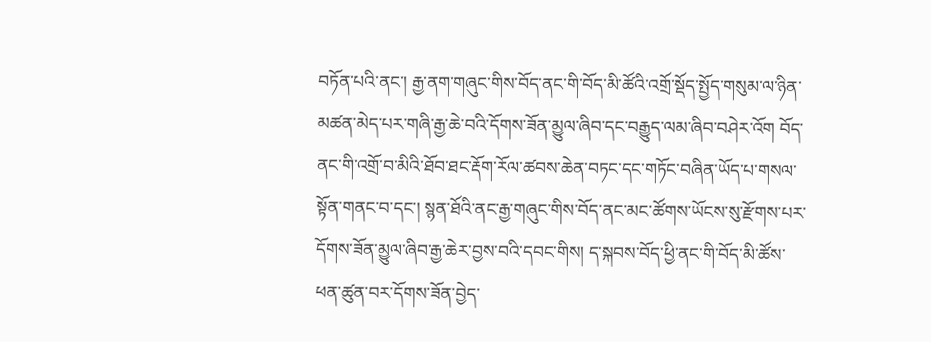བཏོན་པའི་ནང་། རྒྱ་ནག་གཞུང་གིས་བོད་ནང་གི་བོད་མི་ཚོའི་འགྲོ་སྡོད་སྤྱོད་གསུམ་ལ་ཉིན་མཚན་མེད་པར་གཞི་རྒྱ་ཆེ་བའི་དོགས་ཟོན་མྱུལ་ཞིབ་དང་བརྒྱུད་ལམ་ཞིབ་བཤེར་འོག བོད་ནང་གི་འགྲོ་བ་མིའི་ཐོབ་ཐང་རྡོག་རོལ་ཚབས་ཆེན་བཏང་དང་གཏོང་བཞིན་ཡོད་པ་གསལ་སྟོན་གནང་བ་དང་། སྙན་ཐོའི་ནང་རྒྱ་གཞུང་གིས་བོད་ནང་མང་ཚོགས་ཡོངས་སུ་རྫོགས་པར་དོགས་ཟོན་མྱུལ་ཞིབ་རྒྱ་ཆེར་བྱས་བའི་དབང་གིས། ད་སྐབས་བོད་ཕྱི་ནང་གི་བོད་མི་ཚོས་ཕན་ཚུན་བར་དོགས་ཟོན་བྱེད་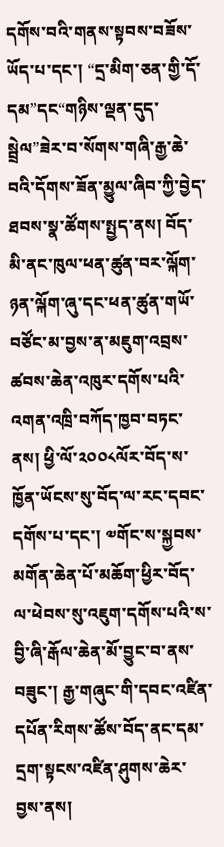དགོས་བའི་གནས་སྟབས་བཟོས་ཡོད་པ་དང་། “དྲ་མིག་ཅན་གྱི་དོ་དམ”དང“གཉིས་ལྡན་དུད་སྦྲེལ”ཟེར་བ་སོགས་གཞི་རྒྱ་ཆེ་བའི་དོགས་ཟོན་མྱུལ་ཞིབ་ཀྱི་བྱེད་ཐབས་སྣ་ཚོགས་སྤྱད་ནས། བོད་མི་ནང་ཁུལ་ཕན་ཚུན་བར་ལྐོག་ཉན་ལྐོག་ཞུ་དང་ཕན་ཚུན་གཡོ་བཙོང་མ་བྱས་ན་མཇུག་འབྲས་ཚབས་ཆེན་འཁུར་དགོས་པའི་འགན་འཁྲི་བཀོད་ཁྱབ་བཏང་ནས། ཕྱི་ལོ་༢༠༠༨ལོར་བོད་ས་ཁྱོན་ཡོངས་སུ་བོད་ལ་རང་དབང་དགོས་པ་དང་། ༧གོང་ས་སྐྱབས་མགོན་ཆེན་པོ་མཆོག་ཕྱིར་བོད་ལ་ཕེབས་སུ་འཇུག་དགོས་པའི་ས་བྱི་ཞི་རྒོལ་ཆེན་མོ་བྱུང་བ་ནས་བཟུང་། རྒྱ་གཞུང་གི་དབང་འཛིན་དཔོན་རིགས་ཚོས་བོད་ནང་དམ་དྲག་སྟངས་འཛིན་ཤུགས་ཆེར་བྱས་ནས།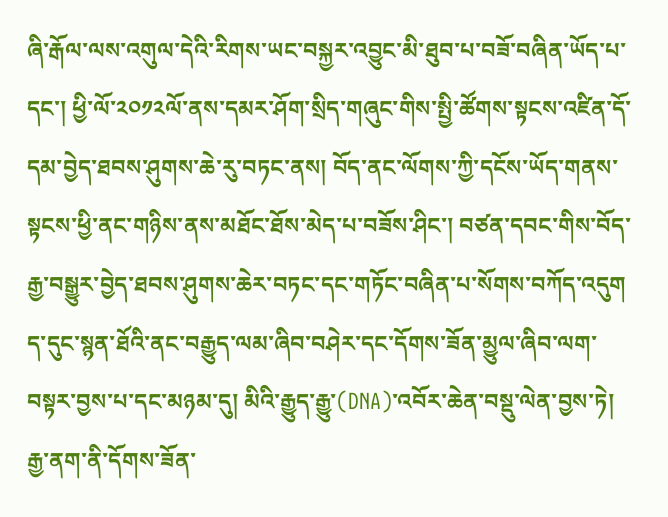ཞི་རྒོལ་ལས་འགུལ་དེའི་རིགས་ཡང་བསྐྱར་འབྱུང་མི་ཐུབ་པ་བཟོ་བཞིན་ཡོད་པ་དང་། ཕྱི་ལོ་༢༠༡༢ལོ་ནས་དམར་ཤོག་སྲིད་གཞུང་གིས་སྤྱི་ཚོགས་སྟངས་འཛིན་དོ་དམ་བྱེད་ཐབས་ཤུགས་ཆེ་རུ་བཏང་ནས། བོད་ནང་ལོགས་ཀྱི་དངོས་ཡོད་གནས་སྟངས་ཕྱི་ནང་གཉིས་ནས་མཐོང་ཐོས་མེད་པ་བཟོས་ཤིང་། བཙན་དབང་གིས་བོད་རྒྱ་བསྒྱུར་བྱེད་ཐབས་ཤུགས་ཆེར་བཏང་དང་གཏོང་བཞིན་པ་སོགས་བཀོད་འདུག
ད་དུང་སྙན་ཐོའི་ནང་བརྒྱུད་ལམ་ཞིབ་བཤེར་དང་དོགས་ཟོན་མྱུལ་ཞིབ་ལག་བསྟར་བྱས་པ་དང་མཉམ་དུ། མིའི་རྒྱུད་རྒྱུ་(DNA)་འབོར་ཆེན་བསྡུ་ལེན་བྱས་ཏེ། རྒྱ་ནག་ནི་དོགས་ཟོན་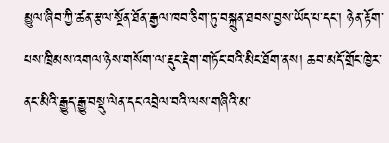མྱུལ་ཞིབ་ཀྱི་ཚན་རྩལ་སྔོན་ཐོན་རྒྱལ་ཁབ་ཅིག་ཏུ་བསྐྲུན་ཐབས་བྱས་ཡོད་པ་དང་། ཉེན་རྟོག་པས་ཁྲིམས་འགལ་ཉེས་གསོག་ལ་རྡུང་རྡེག་གཏོང་བའི་མིང་ཐོག་ནས། ཆབ་མདོ་གྲོང་ཁྱེར་ནང་མིའི་རྒྱུད་རྒྱུ་བསྡུ་ལེན་དང་འབྲེལ་བའི་ལས་གཞིའི་མ་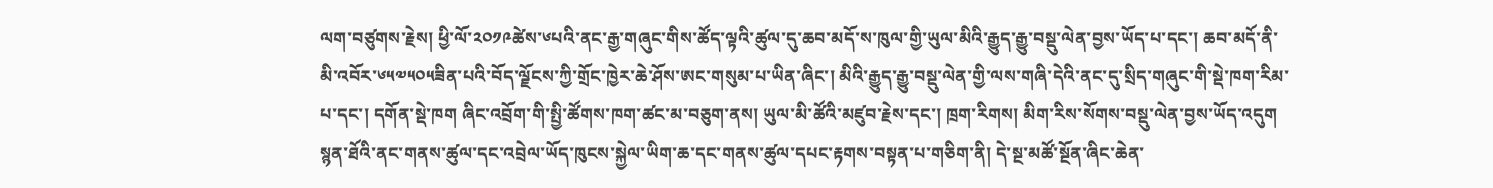ལག་བཙུགས་རྗེས། ཕྱི་ལོ་༢༠༡༩ཚེས་༦པའི་ནང་རྒྱ་གཞུང་གིས་ཚོད་ལྟའི་ཚུལ་དུ་ཆབ་མདོ་ས་ཁུལ་གྱི་ཡུལ་མིའི་རྒྱུད་རྒྱུ་བསྡུ་ལེན་བྱས་ཡོད་པ་དང་། ཆབ་མདོ་ནི་མི་འབོར་༦༥༧༥༠༥ཟིན་པའི་བོད་ལྗོངས་ཀྱི་གྲོང་ཁྱེར་ཆེ་ཤོས་ཨང་གསུམ་པ་ཡིན་ཞིང་། མིའི་རྒྱུད་རྒྱུ་བསྡུ་ལེན་གྱི་ལས་གཞི་དེའི་ནང་དུ་སྲིད་གཞུང་གི་སྡེ་ཁག་རིམ་པ་དང་། དགོན་སྡེ་ཁག ཞིང་འབྲོག་གི་སྤྱི་ཚོགས་ཁག་ཚང་མ་བཅུག་ནས། ཡུལ་མི་ཚོའི་མཛུབ་རྗེས་དང་། ཁྲག་རིགས། མིག་རིས་སོགས་བསྡུ་ལེན་བྱས་ཡོད་འདུག
སྙན་ཐོའི་ནང་གནས་ཚུལ་དང་འབྲེལ་ཡོད་ཁུངས་སྐྱེལ་ཡིག་ཆ་དང་གནས་ཚུལ་དཔང་རྟགས་བསྟན་པ་གཅིག་ནི། དེ་སྔ་མཚོ་སྔོན་ཞིང་ཆེན་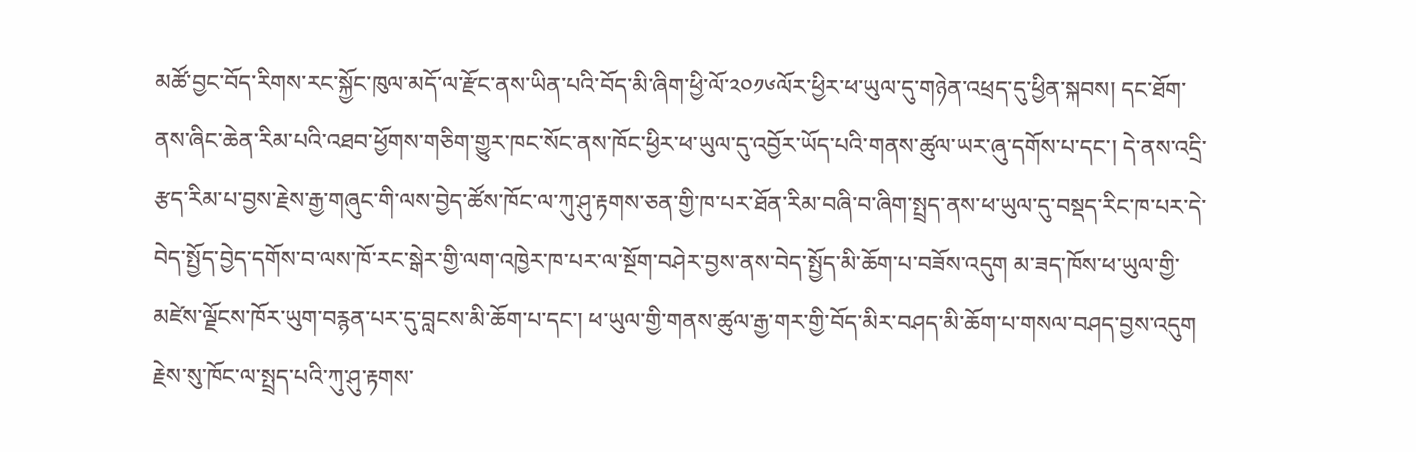མཚོ་བྱང་བོད་རིགས་རང་སྐྱོང་ཁུལ་མདོ་ལ་རྫོང་ནས་ཡིན་པའི་བོད་མི་ཞིག་ཕྱི་ལོ་༢༠༡༦ལོར་ཕྱིར་ཕ་ཡུལ་དུ་གཉེན་འཕྲད་དུ་ཕྱིན་སྐབས། དང་ཐོག་ནས་ཞིང་ཆེན་རིམ་པའི་འཐབ་ཕྱོགས་གཅིག་གྱུར་ཁང་སོང་ནས་ཁོང་ཕྱིར་ཕ་ཡུལ་དུ་འབྱོར་ཡོད་པའི་གནས་ཚུལ་ཡར་ཞུ་དགོས་པ་དང་། དེ་ནས་འདྲི་རྩད་རིམ་པ་བྱས་རྗེས་རྒྱ་གཞུང་གི་ལས་བྱེད་ཚོས་ཁོང་ལ་ཀུ་ཤུ་རྟགས་ཅན་གྱི་ཁ་པར་ཐོན་རིམ་བཞི་བ་ཞིག་སྤྲད་ནས་ཕ་ཡུལ་དུ་བསྡད་རིང་ཁ་པར་དེ་བེད་སྤྱོད་བྱེད་དགོས་བ་ལས་ཁོ་རང་སྒེར་གྱི་ལག་འཁྱེར་ཁ་པར་ལ་སྔོག་བཤེར་བྱས་ནས་བེད་སྤྱོད་མི་ཆོག་པ་བཟོས་འདུག མ་ཟད་ཁོས་ཕ་ཡུལ་གྱི་མཛེས་ལྗོངས་ཁོར་ཡུག་བརྙན་པར་དུ་བླངས་མི་ཆོག་པ་དང་། ཕ་ཡུལ་གྱི་གནས་ཚུལ་རྒྱ་གར་གྱི་བོད་མིར་བཤད་མི་ཆོག་པ་གསལ་བཤད་བྱས་འདུག རྗེས་སུ་ཁོང་ལ་སྤྲད་པའི་ཀུ་ཤུ་རྟགས་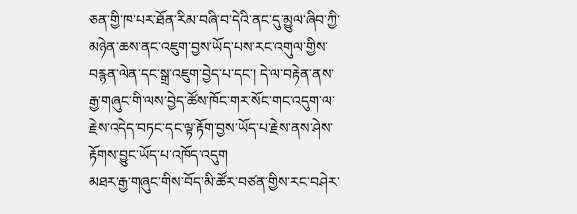ཅན་གྱི་ཁ་པར་ཐོན་རིམ་བཞི་བ་དེའི་ནང་དུ་མྱུལ་ཞིབ་ཀྱི་མཉེན་ཆས་ནང་འཇུག་བྱས་ཡོད་པས་རང་འགུལ་གྱིས་བརྙན་ལེན་དང་སྒྲ་འཇུག་བྱེད་པ་དང་། དེ་ལ་བརྟེན་ནས་རྒྱ་གཞུང་གི་ལས་བྱེད་ཚོས་ཁོང་གར་སོང་གང་འདུག་ལ་རྗེས་འདེད་བཏང་དང་ལྟ་རྟོག་བྱས་ཡོད་པ་རྗེས་ནས་ཤེས་རྟོགས་བྱུང་ཡོད་པ་འཁོད་འདུག
མཐར་རྒྱ་གཞུང་གིས་བོད་མི་ཚོར་བཙན་གྱིས་རང་བཤེར་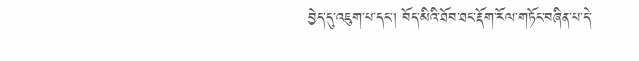བྱེད་དུ་འཇུག་པ་དང་། བོད་མིའི་ཐོབ་ཐང་རྡོག་རོལ་གཏོང་བཞིན་པ་དེ་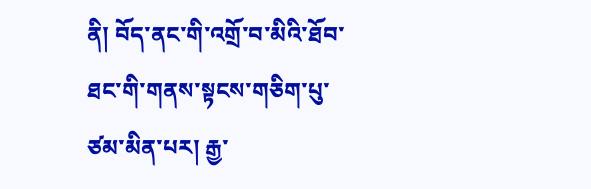ནི། བོད་ནང་གི་འགྲོ་བ་མིའི་ཐོབ་ཐང་གི་གནས་སྟངས་གཅིག་པུ་ཙམ་མིན་པར། རྒྱ་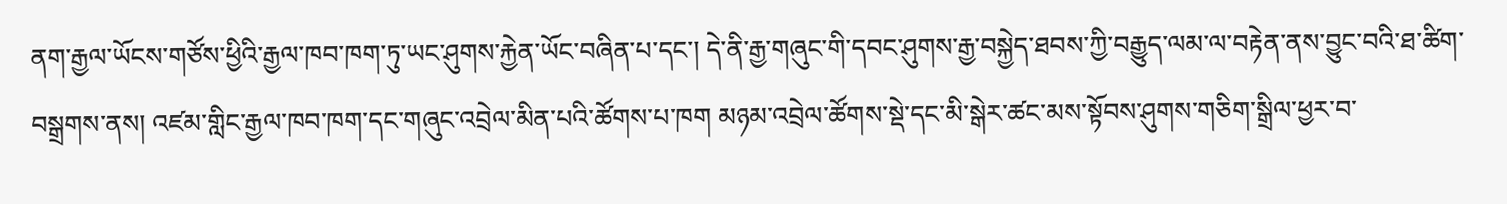ནག་རྒྱལ་ཡོངས་གཙོས་ཕྱིའི་རྒྱལ་ཁབ་ཁག་ཏུ་ཡང་ཤུགས་རྐྱེན་ཡོང་བཞིན་པ་དང་། དེ་ནི་རྒྱ་གཞུང་གི་དབང་ཤུགས་རྒྱ་བསྐྱེད་ཐབས་ཀྱི་བརྒྱུད་ལམ་ལ་བརྟེན་ནས་བྱུང་བའི་ཐ་ཚིག་བསྒྲགས་ནས། འཛམ་གླིང་རྒྱལ་ཁབ་ཁག་དང་གཞུང་འབྲེལ་མིན་པའི་ཚོགས་པ་ཁག མཉམ་འབྲེལ་ཚོགས་སྡེ་དང་མི་སྒེར་ཚང་མས་སྟོབས་ཤུགས་གཅིག་སྒྲིལ་ཕྱར་བ་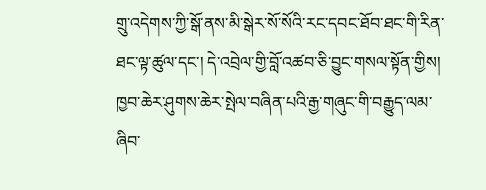གྲུ་འདེགས་ཀྱི་སྒོ་ནས་མི་སྒེར་སོ་སོའི་རང་དབང་ཐོབ་ཐང་གི་རིན་ཐང་ལྟ་ཚུལ་དང་། དེ་འབྲེལ་གྱི་བློ་འཚབ་ཅི་བྱུང་གསལ་སྟོན་གྱིས། ཁྱབ་ཆེར་ཤུགས་ཆེར་སྤེལ་བཞིན་པའི་རྒྱ་གཞུང་གི་བརྒྱུད་ལམ་ཞིབ་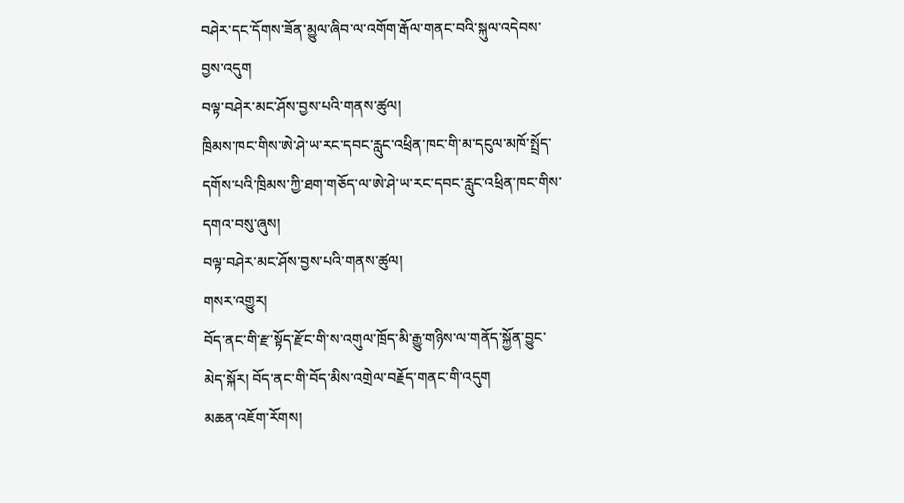བཤེར་དང་དོགས་ཟོན་མྱུལ་ཞིབ་ལ་འགོག་རྒོལ་གནང་བའི་སྐུལ་འདེབས་བྱས་འདུག
བལྟ་བཤེར་མང་ཤོས་བྱས་པའི་གནས་ཚུལ།
ཁྲིམས་ཁང་གིས་ཨེ་ཤེ་ཡ་རང་དབང་རླུང་འཕྲིན་ཁང་གི་མ་དངུལ་མཁོ་སྤྲོད་དགོས་པའི་ཁྲིམས་ཀྱི་ཐག་གཅོད་ལ་ཨེ་ཤེ་ཡ་རང་དབང་རླུང་འཕྲིན་ཁང་གིས་དགའ་བསུ་ཞུས།
བལྟ་བཤེར་མང་ཤོས་བྱས་པའི་གནས་ཚུལ།
གསར་འགྱུར།
བོད་ནང་གི་རྫ་སྟོད་རྫོང་གི་ས་འགུལ་ཁྲོད་མི་རྒྱུ་གཉིས་ལ་གནོད་སྐྱོན་བྱུང་མེད་སྐོར། བོད་ནང་གི་བོད་མིས་འགྲེལ་བརྗོད་གནང་གི་འདུག
མཆན་འཇོག་རོགས།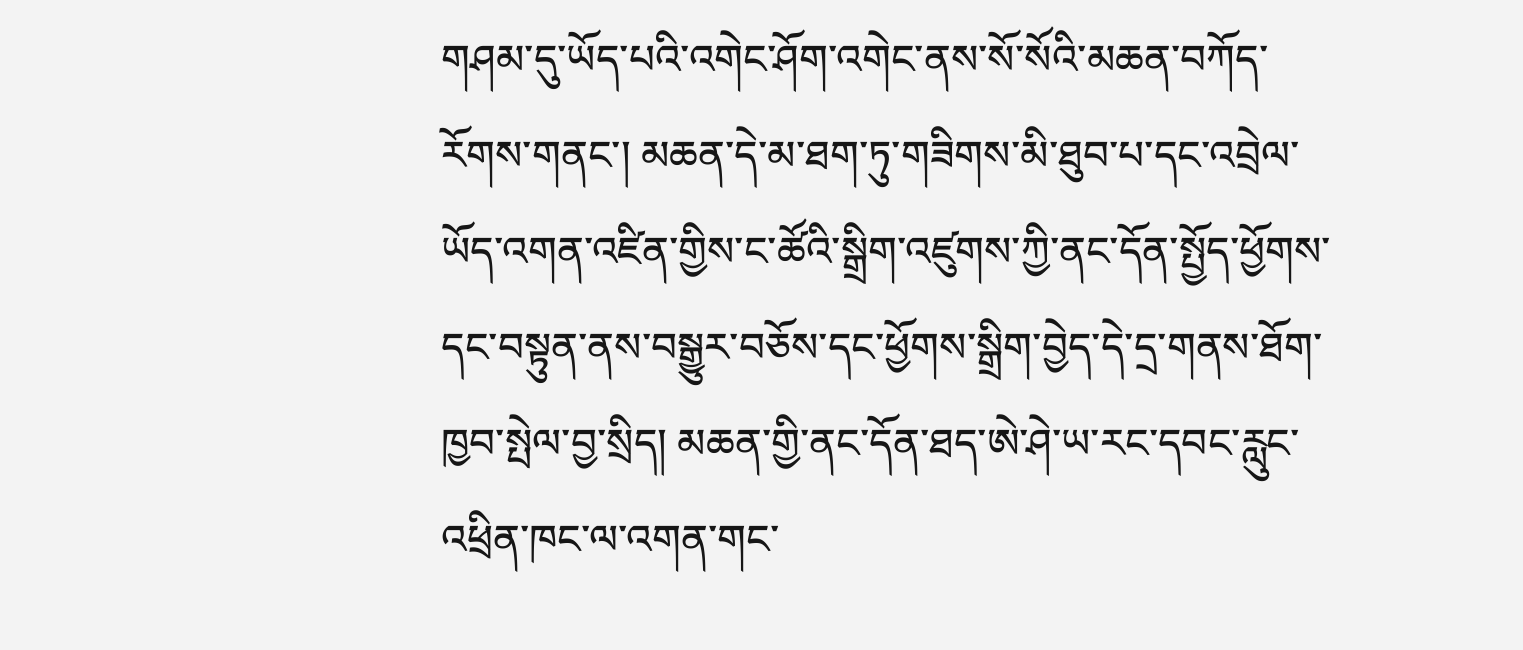གཤམ་དུ་ཡོད་པའི་འགེང་ཤོག་འགེང་ནས་སོ་སོའི་མཆན་བཀོད་རོགས་གནང་། མཆན་དེ་མ་ཐག་ཏུ་གཟིགས་མི་ཐུབ་པ་དང་འབྲེལ་ཡོད་འགན་འཛིན་གྱིས་ང་ཚོའི་སྒྲིག་འཛུགས་ཀྱི་ནང་དོན་སྤྱོད་ཕྱོགས་དང་བསྟུན་ནས་བསྒྱུར་བཅོས་དང་ཕྱོགས་སྒྲིག་བྱེད་དེ་དྲ་གནས་ཐོག་ཁྱབ་སྤེལ་བྱ་སྲིད། མཆན་གྱི་ནང་དོན་ཐད་ཨེ་ཤེ་ཡ་རང་དབང་རླུང་འཕྲིན་ཁང་ལ་འགན་གང་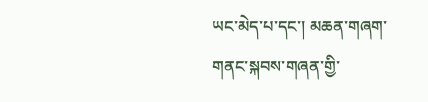ཡང་མེད་པ་དང་། མཆན་གཞག་གནང་སྐབས་གཞན་གྱི་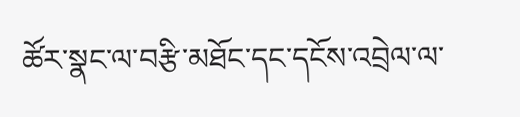ཚོར་སྣང་ལ་བརྩི་མཐོང་དང་དངོས་འབྲེལ་ལ་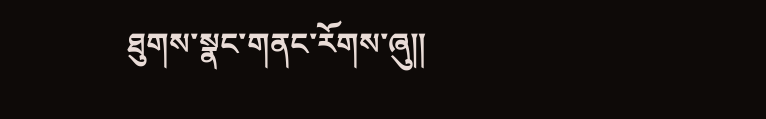ཐུགས་སྣང་གནང་རོགས་ཞུ༎